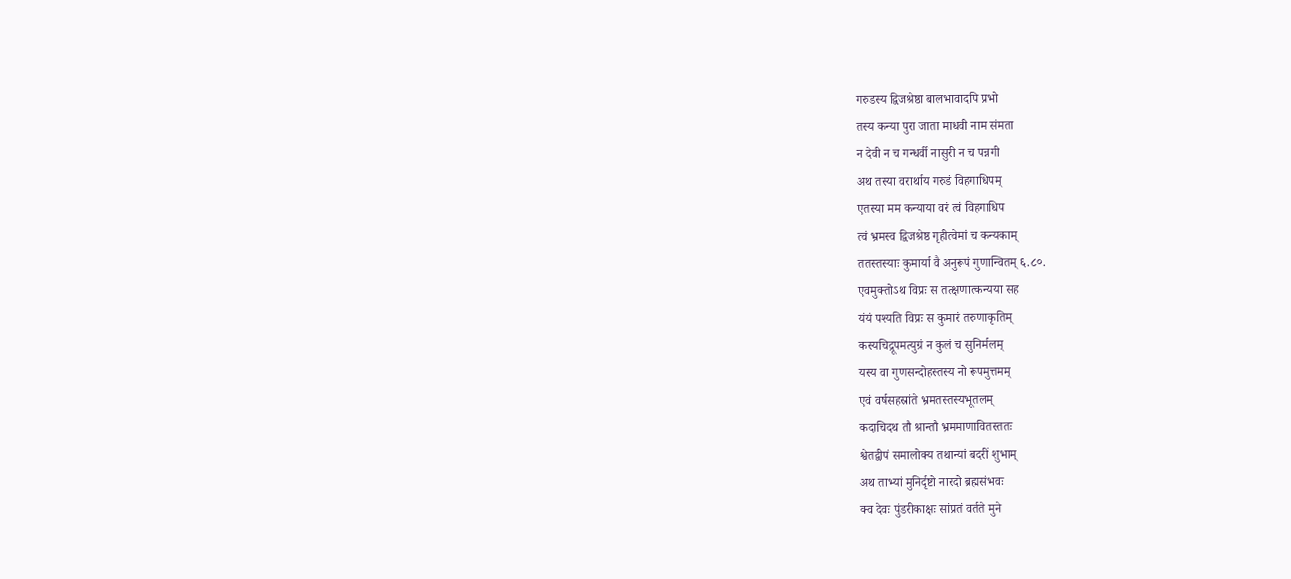गरुडस्य द्विजश्रेष्ठा बालभावादपि प्रभो
तस्य कन्या पुरा जाता माधवी नाम संमता
न देवी न च गन्धर्वी नासुरी न च पन्नगी
अथ तस्या वरार्थाय गरुडं विहगाधिपम्
एतस्या मम कन्याया वरं त्वं विहगाधिप
त्वं भ्रमस्व द्विजश्रेष्ठ गृहीत्वेमां च कन्यकाम्
ततस्तस्याः कुमार्या वै अनुरूपं गुणान्वितम् ६.८०.
एवमुक्तोऽथ विप्रः स तत्क्षणात्कन्यया सह
यंयं पश्यति विप्रः स कुमारं तरुणाकृतिम्
कस्यचिद्रूपमत्युग्रं न कुलं च सुनिर्मलम्
यस्य वा गुणसन्दोहस्तस्य नो रूपमुत्तमम्
एवं वर्षसहस्रांते भ्रमतस्तस्यभूतलम्
कदाचिदथ तौ श्रान्तौ भ्रममाणावितस्ततः
श्वेतद्वीपं समालोक्य तथान्यां बदरीं शुभाम्
अथ ताभ्यां मुनिर्दृष्टो नारदो ब्रह्मसंभवः
क्व देवः पुंडरीकाक्षः सांप्रतं वर्तते मुने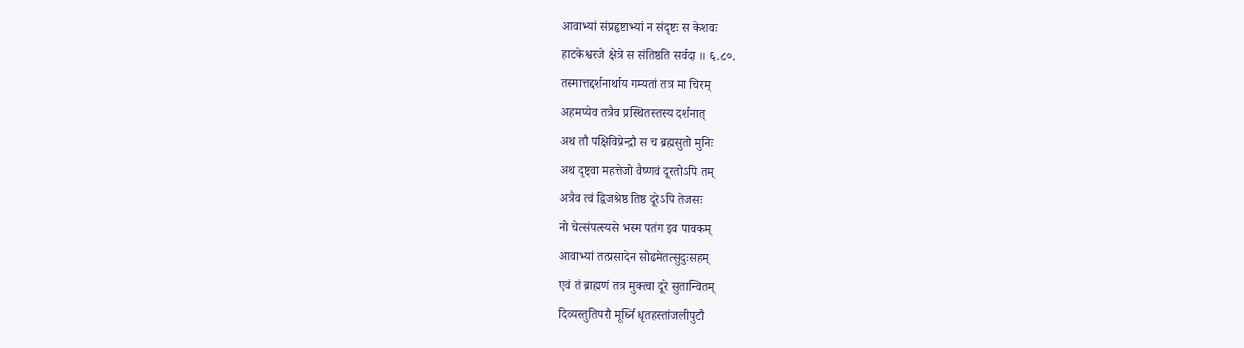आवाभ्यां संप्रहृष्टाभ्यां न संदृष्टः स केशवः
हाटकेश्वरजे क्षेत्रे स संतिष्ठति सर्वदा ॥ ६.८०.
तस्मात्तद्दर्शनार्थाय गम्यतां तत्र मा चिरम्
अहमप्येव तत्रैव प्रस्थितस्तस्य दर्शनात्
अथ तौ पक्षिविप्रेन्द्रौ स च ब्रह्मसुतो मुनिः
अथ दृष्ट्वा महत्तेजो वैष्णवं दूरतोऽपि तम्
अत्रैव त्वं द्विजश्रेष्ठ तिष्ठ दूरेऽपि तेजसः
नो चेत्संपत्स्यसे भस्म पतंग इव पावकम्
आवाभ्यां तत्प्रसादेन सोढमेतत्सुदुःसहम्
एवं तं ब्राह्मणं तत्र मुक्त्वा दूरे सुतान्वितम्
दिव्यस्तुतिपरौ मूर्ध्नि धृतहस्तांजलीपुटौ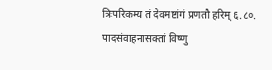त्रिःपरिकम्य तं देवमष्टांगं प्रणतौ हरिम् ६.८०.
पादसंवाहनासक्तां विष्णु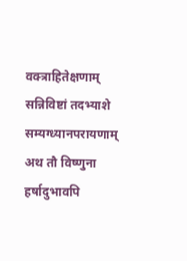वक्त्राहितेक्षणाम्
सन्निविष्टां तदभ्याशे सम्यग्ध्यानपरायणाम्
अथ तौ विष्णुना हर्षादुभावपि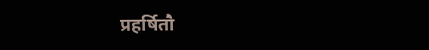प्रहर्षितौ